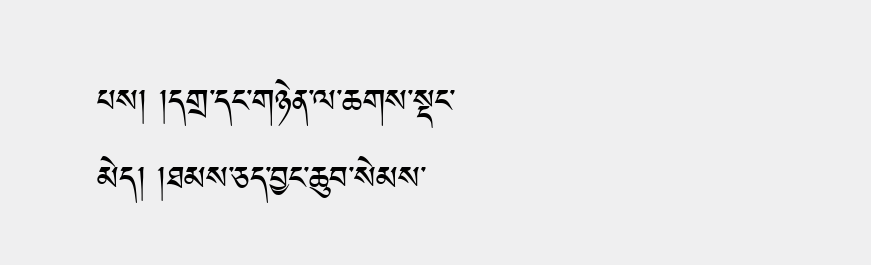པས། །དགྲ་དང་གཉེན་ལ་ཆགས་སྡང་མེད། །ཐམས་ཅད་བྱང་ཆུབ་སེམས་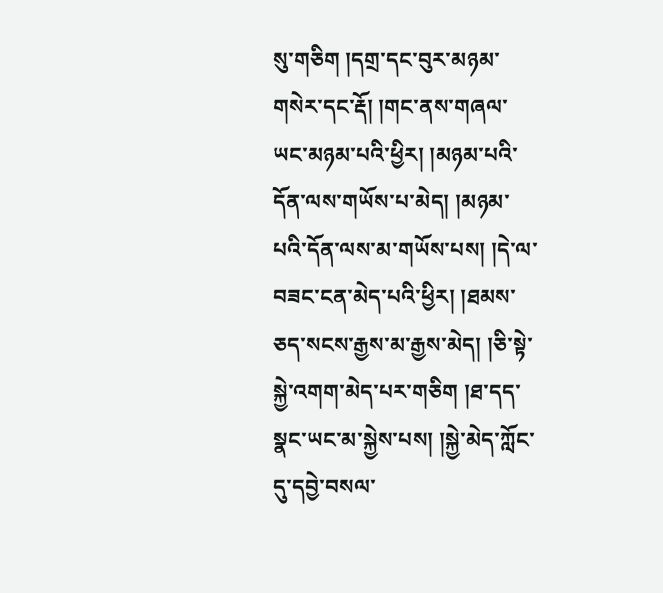སུ་གཅིག །དགྲ་དང་བུར་མཉམ་གསེར་དང་རྡོ། །གང་ནས་གཞལ་ཡང་མཉམ་པའི་ཕྱིར། །མཉམ་པའི་དོན་ལས་གཡོས་པ་མེད། །མཉམ་པའི་དོན་ལས་མ་གཡོས་པས། །དེ་ལ་བཟང་ངན་མེད་པའི་ཕྱིར། །ཐམས་ཅད་སངས་རྒྱས་མ་རྒྱས་མེད། །ཅི་སྟེ་སྐྱེ་འགག་མེད་པར་གཅིག །ཐ་དད་སྣང་ཡང་མ་སྐྱེས་པས། །སྐྱེ་མེད་ཀློང་དུ་དབྱེ་བསལ་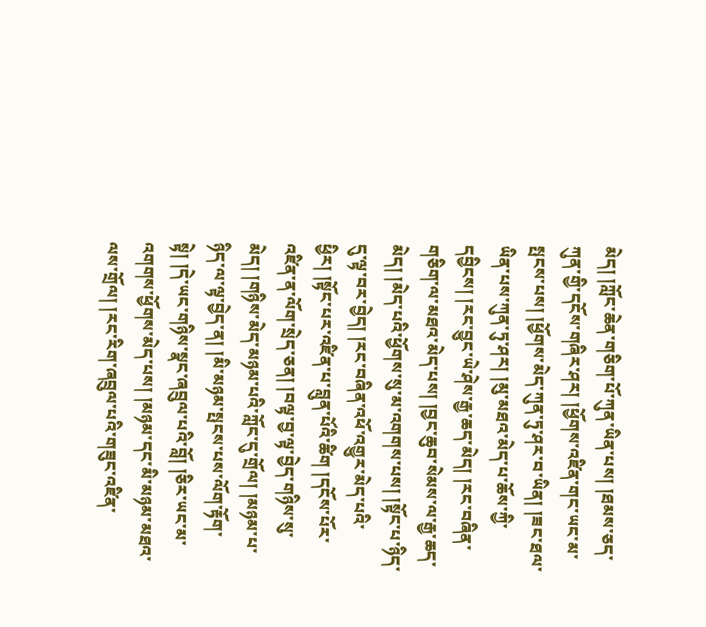མེད། །ཀློང་ཆེན་གཅིག་པོ་ཀུན་ཡིན་པས། །ཐམས་ཅད་ཀུན་གྱི་དངོས་གཞིར་ཤར། །ཕྱོགས་འཛིན་གང་ཡང་མ་སྤངས་པས། །ཕྱོགས་མེད་ཀུན་ཏུ་ཤར་བ་ཡིན། །ཟང་ཐལ་ཡིན་པས་ཀུན་ཏུ་ཤར། །མུ་མཐའ་མེད་པ་ཆོས་ཀྱི་དབྱིངས། །རང་བྱུང་ཡེ་ཤེས་རྒྱ་ཆད་མེད། །རང་བཞིན་གཅིག་ལ་མཐའ་མེད་པས། །བྱང་ཆུབ་སེམས་ལ་རྒྱ་ཆད་མེད། །མེད་པའི་ཕྱོགས་སུ་མ་འགགས་པས། །སྟོང་པ་ཉིད་དུ་ལྟ་བར་བྱེད། །རང་བཞིན་འཕོ་འགྱུར་མེད་པའི་ཕྱིར། །སྟོང་པར་འཛིན་པ་བླུན་པོའི་ཚིག །དངོས་པོར་འཛིན་ན་ལོག་སྲེད་ཅན། །བལྟ་བྱ་ལྟ་བྱེད་གཉིས་སུ་མེད། །གཉིས་མེད་མཉམ་པའི་ཀློང་དུ་གྲོལ། །མཉམ་པ་ཉིད་ལ་ལྟ་བྱེད་ན། །མི་མཉམ་སྤངས་པས་ལོག་རྟོག་སྟེ། །དེ་ཡང་གཉིས་སྣང་ཞབྲུལ་པའི་བློ། །ཅིར་ཡང་མ་འགགས་ཕྱོགས་མེད་པས། །མཉམ་དང་མི་མཉམ་མཐའ་ལས་གྲོལ། །རང་རིག་ཞབྲུལ་པའི་གཟུང་འཛིན་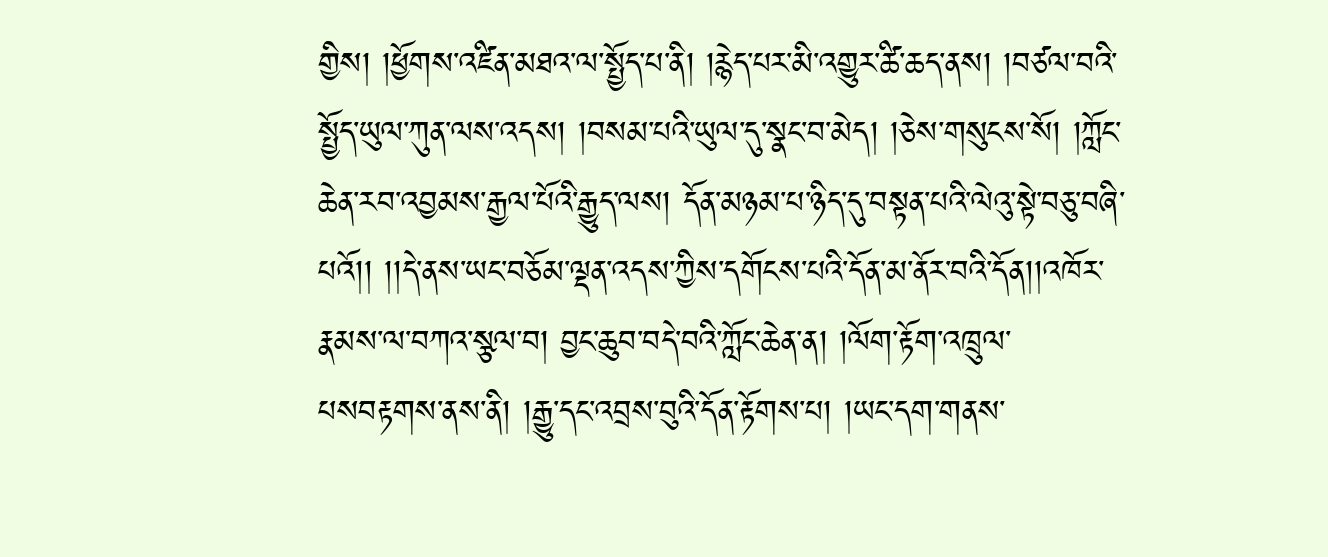གྱིས། །ཕྱོགས་འཛིན་མཐའ་ལ་སྤྱོད་པ་ནི། །རྙེད་པར་མི་འགྱུར་ཚི་ཆད་ནས། །བཙལ་བའི་སྤྱོད་ཡུལ་ཀུན་ལས་འདས། །བསམ་པའི་ཡུལ་དུ་སྣང་བ་མེད། །ཅེས་གསུངས་སོ། །ཀློང་ཆེན་རབ་འབྱམས་རྒྱལ་པོའི་རྒྱུད་ལས། དོན་མཉམ་པ་ཉིད་དུ་བསྟན་པའི་ལེའུ་སྟེ་བཅུ་བཞི་པའོ།། །།དེ་ནས་ཡང་བཅོམ་ལྡན་འདས་ཀྱིས་དགོངས་པའི་དོན་མ་ནོར་བའི་དོན།།འཁོར་རྣམས་ལ་བཀའ་སྩལ་བ། བྱང་ཆུབ་བདེ་བའི་ཀློང་ཆེན་ན། །ལོག་རྟོག་འཁྲུལ་པསབརྟགས་ནས་ནི། །རྒྱུ་དང་འབྲས་བུའི་དོན་རྟོགས་པ། །ཡང་དག་གནས་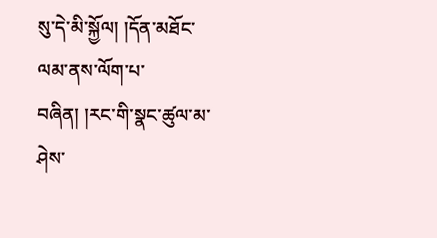སུ་དེ་མི་སྐྱོལ། །དོན་མཐོང་ལམ་ནས་ལོག་པ་བཞིན། །རང་གི་སྣང་ཚུལ་མ་ཤེས་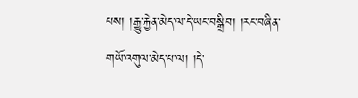པས། །རྒྱུ་རྐྱེན་མེད་ལ་དེ་ཡང་བསྒྲིབ། །རང་བཞིན་གཡོ་འགུལ་མེད་པ་ལ། །དེ་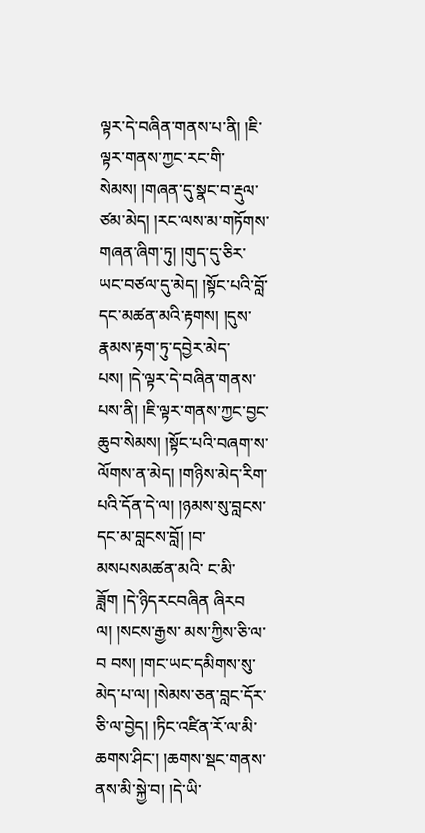ལྟར་དེ་བཞིན་གནས་པ་ནི། །ཇི་ལྟར་གནས་ཀྱང་རང་གི་སེམས། །གཞན་དུ་སྣང་བ་རྡུལ་ཙམ་མེད། །རང་ལས་མ་གཏོགས་གཞན་ཞིག་ཏུ། །གུད་དུ་ཅིར་ཡང་བཙལ་དུ་མེད། །སྟོང་པའི་བློ་དང་མཚན་མའི་རྟགས། །དུས་རྣམས་རྟག་ཏུ་དབྱེར་མེད་པས། །དེ་ལྟར་དེ་བཞིན་གནས་པས་ནི། །ཇི་ལྟར་གནས་ཀྱང་བྱང་ཆུབ་སེམས། །སྟོང་པའི་བཞག་ས་ལོགས་ན་མེད། །གཉིས་མེད་རིག་པའི་དོན་དེ་ལ། །ཉམས་སུ་བླངས་དང་མ་བླངས་བློ། །བ་མསཔསམཚན་མའི་ ང་མི་ཟློག །དེ་ཉིདརངབཞིན ཞིརབ ལ། །སངས་རྒྱས་ མས་ཀྱིས་ཅི་ལ་བ བས། །གང་ཡང་དམིགས་སུ་མེད་པ་ལ། །སེམས་ཅན་བླང་དོར་ཅི་ལ་བྱེད། །ཏིང་འཛིན་རོ་ལ་མི་ཆགས་ཤིང་། །ཆགས་སྡང་གནས་ནས་མི་སྐྱེ་བ། །དེ་ཡི་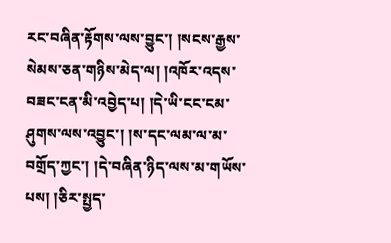རང་བཞིན་རྟོགས་ལས་བྱུང་། །སངས་རྒྱས་སེམས་ཅན་གཉིས་མེད་ལ། །འཁོར་འདས་བཟང་ངན་མི་འབྱེད་པ། །དེ་ཡི་ངང་ངམ་ཤུགས་ལས་འབྱུང་། །ས་དང་ལམ་ལ་མ་བགྲོད་ཀྱང་། །དེ་བཞིན་ཉིད་ལས་མ་གཡོས་པས། །ཅིར་སྤྱད་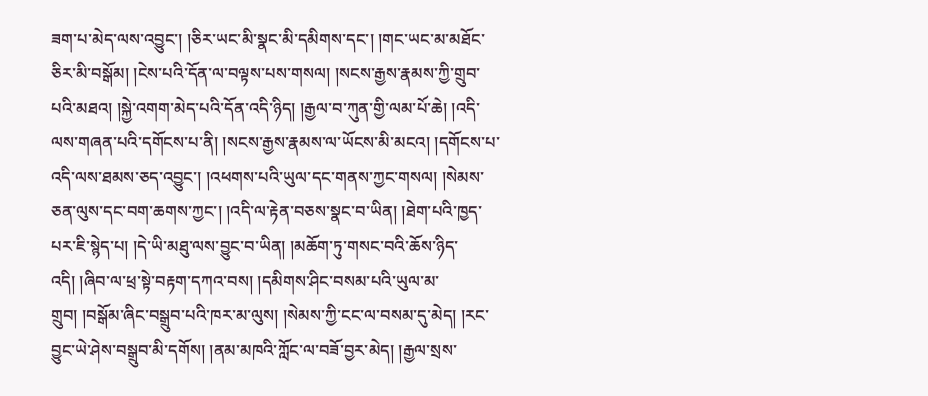ཟག་པ་མེད་ལས་འབྱུང་། །ཅིར་ཡང་མི་སྣང་མི་དམིགས་དང་། །གང་ཡང་མ་མཐོང་ཅིར་མི་བསྒོམ། །ངེས་པའི་དོན་ལ་བལྟས་པས་གསལ། །སངས་རྒྱས་རྣམས་ཀྱི་གྲུབ་པའི་མཐའ། །སྐྱེ་འགག་མེད་པའི་དོན་འདི་ཉིད། །རྒྱལ་བ་ཀུན་གྱི་ལམ་པོ་ཆེ། །འདི་ལས་གཞན་པའི་དགོངས་པ་ནི། །སངས་རྒྱས་རྣམས་ལ་ཡོངས་མི་མངའ། །དགོངས་པ་འདི་ལས་ཐམས་ཅད་འབྱུང་། །འཕགས་པའི་ཡུལ་དང་གནས་ཀྱང་གསལ། །སེམས་ཅན་ལུས་དང་བག་ཆགས་ཀྱང་། །འདི་ལ་རྟེན་བཅས་སྣང་བ་ཡིན། །ཐེག་པའི་ཁྱད་པར་ཇི་སྙེད་པ། །དེ་ཡི་མཐུ་ལས་བྱུང་བ་ཡིན། །མཆོག་ཏུ་གསང་བའི་ཆོས་ཉིད་འདི། །ཞིབ་ལ་ཕྲ་སྟེ་བརྟག་དཀའ་བས། །དམིགས་ཤིང་བསམ་པའི་ཡུལ་མ་གྲུབ། །བསྒོམ་ཞིང་བསྒྲུབ་པའི་ཁར་མ་ལུས། །སེམས་ཀྱི་ངང་ལ་བསམ་དུ་མེད། །རང་བྱུང་ཡེ་ཤེས་བསྒྲུབ་མི་དགོས། །ནམ་མཁའི་ཀློང་ལ་བཟོ་བྱར་མེད། །རྒྱལ་སྲས་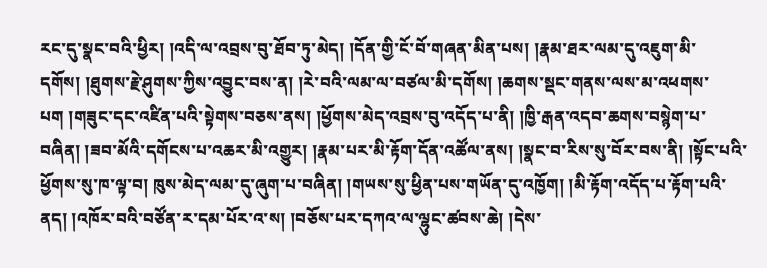རང་དུ་སྣང་བའི་ཕྱིར། །འདི་ལ་འབྲས་བུ་ཐོབ་ཏུ་མེད། །དོན་གྱི་ངོ་བོ་གཞན་མིན་པས། །རྣམ་ཐར་ལམ་དུ་འཇུག་མི་དགོས། །ཐུགས་རྗེ་ཤུགས་ཀྱིས་འབྱུང་བས་ན། །རེ་བའི་ལམ་ལ་བཙལ་མི་དགོས། །ཆགས་སྡང་གནས་ལས་མ་འཕགས་པག །གཟུང་དང་འཛིན་པའི་སྟེགས་བཅས་ནས། །ཕྱོགས་མེད་འབྲས་བུ་འདོད་པ་ནི། །ཁྱི་རྒན་འདབ་ཆགས་བསྙེག་པ་བཞིན། །ཟབ་མོའི་དགོངས་པ་འཆར་མི་འགྱུར། །རྣམ་པར་མི་རྟོག་དོན་འཚོལ་ནས། །སྣང་བ་རིས་སུ་བོར་བས་ནི། །སྟོང་པའི་ཕྱོགས་སུ་ཁ་ལྟ་བ། ཁུས་མེད་ལམ་དུ་ཞུག་པ་བཞིན། །གཡས་སུ་ཕྱིན་པས་གཡོན་དུ་འཁྱོག། །མི་རྟོག་འདོད་པ་རྟོག་པའི་ནད། །འཁོར་བའི་བཙོན་ར་དམ་པོར་འ་ས། །བཅོས་པར་དཀའ་ལ་ལྷུང་ཚབས་ཆེ། །དེས་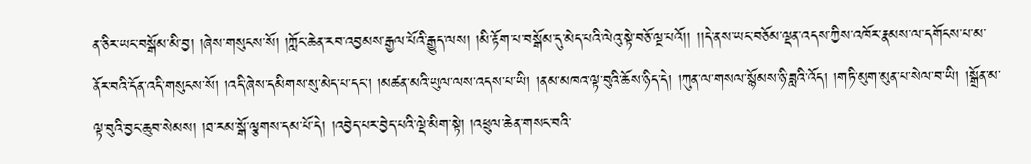ན་ཅིར་ཡང་བསྒོམ་མི་བྱ། །ཞེས་གསུངས་སོ། །ཀློང་ཆེན་རབ་འབྱམས་རྒྱལ་པོའི་རྒྱུད་ལས། །མི་རྟོག་པ་བསྒོམ་དུ་མེད་པའི་ལེའུ་སྟེ་བཅོ་ལྔ་པའོ།། །།དེ་ནས་ཡང་བཅོམ་ལྡན་འདས་ཀྱིས་འཁོར་རྣམས་ལ་དགོངས་པ་མ་ནོར་བའི་དོན་འདི་གསུངས་སོ། །འདི་ཞེས་དམིགས་སུ་མེད་པ་དང་། །མཚན་མའི་ཡུལ་ལས་འདས་པ་ཡི། །ནམ་མཁའ་ལྟ་བུའི་ཆོས་ཉིད་དེ། །ཀུན་ལ་གསལ་སྙོམས་ཉི་ཟླའི་འོད། །གཏི་མུག་མུན་པ་སེལ་བ་ཡི། །སྒྲོན་མ་ལྟ་བུའི་བྱང་ཆུབ་སེམས། །ཐ་རམ་སྒོ་ལྕགས་དམ་པོ་དེ། །འབྱེད་པར་བྱེད་པའི་ལྡེ་མིག་སྟེ། །འཕྲུལ་ཆེན་གསང་བའི་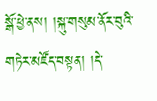སྒོ་ཕྱེ་ནས། །སྐུ་གསུམ་ནོར་བུའི་གཏེར་མཛོད་བསྟན། །དེ་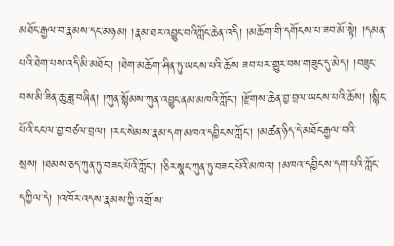མཐོང་རྒྱལ་བ་རྣམས་དང་མཉམ། །རྣམ་ཐར་འབྱུང་བའིཀློང་ཆེན་འདི། །མཆོག་གི་དགོངས་པ་ཟབ་མོ་སྟེ། །དམན་པའི་ཐེག་པས་འདི་མི་མཐོང་། །ཐེག་མཆོག་ཤིན་ཏུ་ཡངས་པའི་ཆོས ཟབ་པར་གྱུར་བས་གཟུང་དུ་མེད། །བཟུང་བས་མི་ཟིན་ཆུ་ཟླ་བཞིན། །ཀུན་སྙོམས་ཀུན་འབྱུང་ནམ་མཁའི་ཀློང་། །རྫོགས་ཆེན་བྱ་བྲལ་ཡངས་པའི་ཆོས། །སྙིང་པོའི་ངང་ལ་བྱ་བཙལ་བྲལ། །རང་སེམས་རྣམ་དག་མཁའ་དབྱིངས་ཀློང་། །མཚན་ཉིད་དེ་མཐོང་རྒྱལ་བའི་སྲས། །ཐམས་ཅད་ཀུན་ཏུ་བཟང་པོའི་ཀློང་། །ཅིར་སྣང་ཀུན་ཏུ་བཟང་པོའི་མཁའ། །མཁའ་དབྱིངས་དག་པའི་ཀློང་དཀྱིལ་དེ། །འཁོར་འདས་རྣམས་ཀྱི་འགྲོ་ས་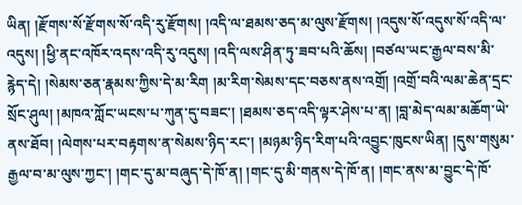ཡིན། །རྫོགས་སོ་རྫོགས་སོ་འདི་རུ་རྫོགས། །འདི་ལ་ཐམས་ཅད་མ་ལུས་རྫོགས། །འདུས་སོ་འདུས་སོ་འདི་ལ་འདུས། །ཕྱི་ནང་འཁོར་འདས་འདི་རུ་འདུས། །འདི་ལས་ཤིན་ཏུ་ཟབ་པའི་ཆོས། །བཙལ་ཡང་རྒྱལ་བས་མི་རྙེད་དེ། །སེམས་ཅན་རྣམས་ཀྱིས་དེ་མ་རིག །མ་རིག་སེམས་དང་བཅས་ནས་འགྲོ། །འགྲོ་བའི་ལམ་ཆེན་དྲང་སྲོང་ཤུལ། །མཁའ་ཀློང་ཡངས་པ་ཀུན་དུ་བཟང་། །ཐམས་ཅད་འདི་ལྟར་ཤེས་པ་ན། །བླ་མེད་ལམ་མཆོག་ཡེ་ནས་ཐོབ། །ལེགས་པར་བརྟགས་ན་སེམས་ཉིད་རང་། །མཉམ་ཉིད་རིག་པའི་འབྱུང་ཁུངས་ཡིན། །དུས་གསུམ་རྒྱལ་བ་མ་ལུས་ཀྱང་། །གང་དུ་མ་བཞུད་དེ་ཁོ་ན། །གང་དུ་མི་གནས་དེ་ཁོ་ན། །གང་ནས་མ་བྱུང་དེ་ཁོ་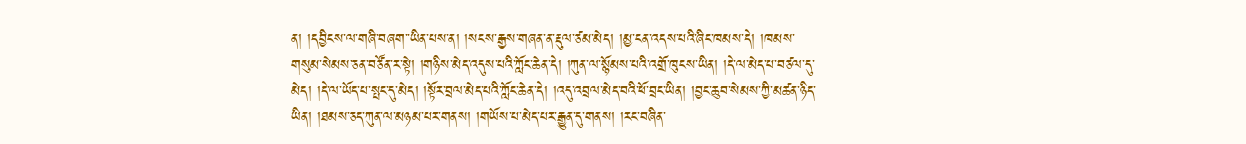ན། །དབྱིངས་ལ་གཞི་བཞག་་ཡིན་པས་ན། །སངས་རྒྱས་གཞན་ན་རྡུལ་ཙམ་མེད། །མྱ་ངན་འདས་པའི་ཞིང་ཁམས་དེ། །ཁམས་གསུམ་སེམས་ཅན་བཙོན་ར་སྟེ། །གཉིས་མེད་འདུས་པའི་ཀློང་ཆེན་དེ། །ཀུན་ལ་སྙོམས་པའི་འགྲོ་ཁུངས་ཡིན། །དེ་ལ་མེད་པ་བཙལ་དུ་མེད། །དེ་ལ་ཡོད་པ་སྤང་དུ་མེད། །སྟོར་བྲལ་མེད་པའི་ཀློང་ཆེན་དེ། །འདུ་འབྲལ་མེད་བའི་ཕོ་བྲང་ཡིན། །བྱང་ཆུབ་སེམས་ཀྱི་མཚན་ཉིད་ཡིན། །ཐམས་ཅད་ཀུན་ལ་མཉམ་པར་གནས། །གཡོས་པ་མེད་པར་རྒྱུན་དུ་གནས། །རང་བཞིན་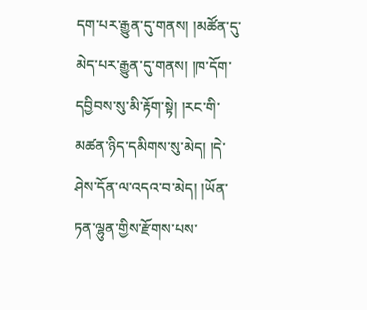དག་པར་རྒྱུན་དུ་གནས། །མཚོན་དུ་མེད་པར་རྒྱུན་དུ་གནས། །ཁ་དོག་དབྱིབས་སུ་མི་རྟོག་སྟེ། །རང་གི་མཚན་ཉིད་དམིགས་སུ་མེད། །དེ་ཤེས་དོན་ལ་འདའ་བ་མེད། །ཡོན་ཏན་ལྷུན་གྱིས་རྫོགས་པས་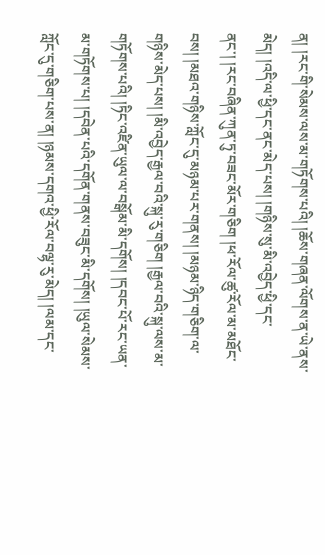ན། །རང་གི་སེམས་ལས་མ་གཏོགས་པའི། །ཆོས་གཞན་ལོགས་ན་ཡེ་ནས་མེད། །འདི་ལ་ཕྱི་དང་ནང་མེད་པས། །གཉིས་སུ་མི་འབྱེད་ཕྱི་དང་ནང་། །རང་བཞིན་ཀུན་ཏུ་བཟང་མོར་གཅིག །ཕ་རོལ་ཚུ་རོལ་མ་མཐོང་བས། །མཐའ་གཉིས་ཀློང་དུ་མཉམ་པར་གནས། །མཉམ་ཉིད་གཅིག་ལ་གཉིས་མེད་པས། །མི་འབྱེད་རྒྱལ་བའི་སྐུ་རུ་གཅིག །རྒྱལ་བའི་སྐུ་ལས་མ་གཏོགས་པའི། །ཏིང་འཛིན་ཡུལ་ལ་བསྒོམ་མི་དགོས། །དབང་པོ་རང་ཡན་མ་གཏོགས་པ། །དབེན་པའི་དགོན་གནས་བཟུང་མི་དགོས། །ཡུལ་སེམས་ཀློང་དུ་གཅིག་པས་ན། །ཉམས་དགའ་ཕྱི་རོལ་བལྷ་རུ་མེད། །ལམ་དང་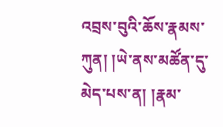འབྲས་བུའི་ཆོས་རྣམས་ཀུན། །ཡེ་ནས་མཚོན་དུ་མེད་པས་ན། །རྣམ་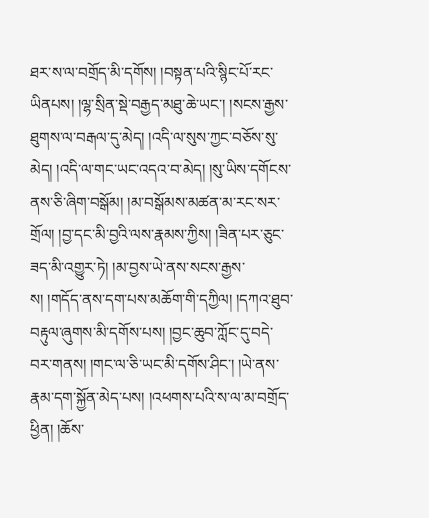ཐར་ས་ལ་བགྲོད་མི་དགོས། །བསྟན་པའི་སྙིང་པོ་རང་ཡིནཔས། །ལྷ་སྲིན་སྡེ་བརྒྱད་མཐུ་ཆེ་ཡང་། །སངས་རྒྱས་ཐུགས་ལ་བརྒལ་དུ་མེད། །འདི་ལ་སུས་ཀྱང་བཅོས་སུ་མེད། །འདི་ལ་གང་ཡང་འདའ་བ་མེད། །སུ་ཡིས་དགོངས་ནས་ཅི་ཞིག་བསྒོམ། །མ་བསྒོམས་མཚན་མ་རང་སར་གྲོལ། །བྱ་དང་མི་བྱའི་ལས་རྣམས་ཀྱིས། །ཟིན་པར་ཅུང་ཟད་མི་འགྱུར་ཏེ། །མ་བྱས་ཡེ་ནས་སངས་རྒྱས་ས། །གདོད་ནས་དག་པས་མཆོག་གི་དཀྱིལ། །དཀའ་ཐུབ་བརྟུལ་ཞུགས་མི་དགོས་པས། །བྱང་ཆུབ་ཀློང་དུ་བདེ་བར་གནས། །གང་ལ་ཅི་ཡང་མི་དགོས་ཤིང་། །ཡེ་ནས་རྣམ་དག་སྐྱོན་མེད་པས། །འཕགས་པའི་ས་ལ་མ་བགྲོད་ཕྱིན། །ཆོས་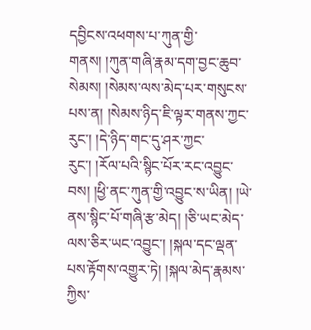དབྱིངས་འཕགས་པ་ཀུན་གྱི་གནས། །ཀུན་གཞི་རྣམ་དག་བྱང་ཆུབ་སེམས། །སེམས་ལས་མེད་པར་གསུངས་པས་ན། །སེམས་ཉིད་ཇི་ལྟར་གནས་ཀྱང་རུང་། །དེ་ཉིད་གང་དུ་ཤར་ཀྱང་རུང་། །རོལ་པའི་སྙིང་པོར་རང་འབྱུང་བས། །ཕྱི་ནང་ཀུན་གྱི་འབྱུང་ས་ཡིན། །ཡེ་ནས་སྙིང་པོ་གཞི་རྩ་མེད། །ཅི་ཡང་མེད་ལས་ཅིར་ཡང་འབྱུང་། །སྐལ་དང་ལྡན་པས་རྟོགས་འགྱུར་ཏེ། །སྐལ་མེད་རྣམས་ཀྱིས་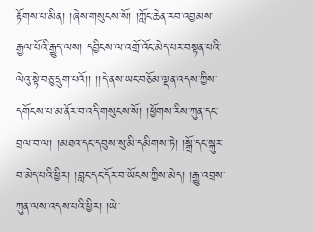རྟོགས་པ་མིན། །ཞེས་གསུངས་སོ། །ཀློང་ཆེན་རབ་འབྱམས་རྒྱལ་པོའི་རྒྱུད་ལས། དབྱིངས་ལ་འགྲོ་འོང་མེད་པར་བསྟན་པའི་ལེའུ་སྟེ་བཅུ་དྲུག་པའོ།། །།དེ་ནས་ཡང་བཅོམ་ལྡན་འདས་ཀྱིས་དགོངས་པ་མ་ནོར་བ་འདི་གསུངས་སོ། །ཕྱོགས་རིས་ཀུན་དང་བྲལ་བ་ལ། །མཐའ་དང་དབུས་སུ་མི་དམིགས་ཏེ། །སྒྲོ་དང་སྐུར་བ་མེད་པའི་ཕྱིར། །བླང་དང་དོར་བ་ཡོངས་ཀྱིས་མེད། །རྒྱུ་འབྲས་ཀུན་ལས་འདས་པའི་ཕྱིར། །ཡེ་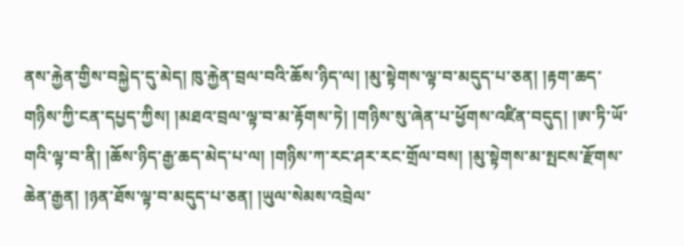ནས་རྐྱེན་གྱིས་བསྐྱེད་དུ་མེད། ཁུ་རྐྱེན་བྲལ་བའི་ཆོས་ཉིད་ལ། །མུ་སྟེགས་ལྟ་བ་མདུད་པ་ཅན། །རྟག་ཆད་གཉིས་ཀྱི་ངན་དཔྱད་ཀྱིས། །མཐའ་བྲལ་ལྟ་བ་མ་རྟོགས་ཏེ། །གཉིས་སུ་ཞེན་པ་ཕྱོགས་འཛིན་བདུད། །ཨ་ཏི་ཡོ་གའི་ལྟ་བ་ནི། །ཆོས་ཉིད་རྒྱ་ཆད་མེད་པ་ལ། །གཉིས་ཀ་རང་ཤར་རང་གྲོལ་བས། །མུ་སྟེགས་མ་སྤངས་རྫོགས་ཆེན་རྒྱན། །ཉན་ཐོས་ལྟ་བ་མདུད་པ་ཅན། །ཡུལ་སེམས་འབྲེལ་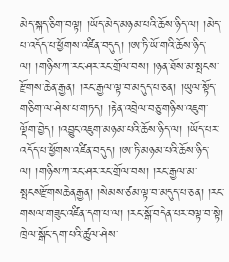མེད་སྐད་ཅིག་བལྟ། །ཡོད་མེད་མཉམ་པའི་ཆོས་ཉིད་ལ། །མེད་པ་འདོད་པ་ཕྱོགས་འཛིན་བདུད། །ཨ་ཏི་ཡོ་གའི་ཆོས་ཉིད་ལ། །གཉིས་ཀ་རང་ཤར་རང་གྲོལ་བས། །ཉན་ཐོས་མ་སྤངས་རྫོགས་ཆེན་རྒྱན། །རང་རྒྱལ་ལྟ་བ་མདུད་པ་ཅན། །ཡུལ་སྟོད་གཅིག་ལ་ཤེས་པ་གཏད། །རྟེན་འབྲེལ་བཅུ་གཉིས་འཇུག་ལྡོག་བྱེད། །འབྱུང་འཇུག་མཉམ་པའི་ཆོས་ཉིད་ལ། །ཡོད་པར་འདོད་པ་ཕྱོགས་འཛིན་བདུད། །ཨ་ཏི་མཉམ་པའི་ཆོས་ཉིད་ལ། །གཉིས་ཀ་རང་ཤར་རང་གྲོལ་བས། །རང་རྒྱལ་མ་སྤངསརྫོགསཆེནརྒྱན། །སེམས་ཙམ་ལྟ་བ་མདུད་པ་ཅན། །རང་གསལ་གཟུང་འཛིན་དག་པ་ལ། །རང་སྒོ་བདེན་པར་བལྟ་བ་སྟེ། ཁྲེལ་སྒོང་དག་པའི་ཚུལ་ཤེས་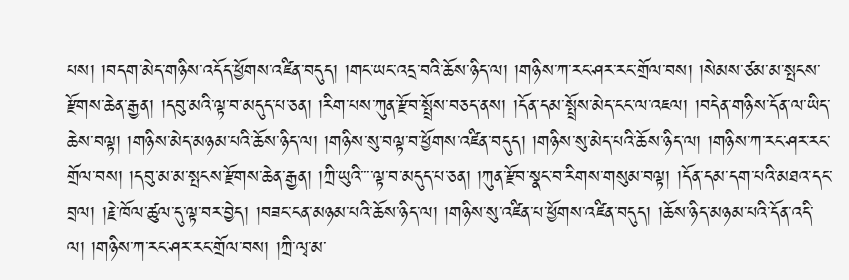པས། །བདག་མེད་གཉིས་འདོད་ཕྱོགས་འཛིན་བདུད། །གང་ཡང་འདྲ་བའི་ཆོས་ཉིད་ལ། །གཉིས་ཀ་རང་ཤར་རང་གྲོལ་བས། །སེམས་ཙམ་མ་སྤངས་རྫོགས་ཆེན་རྒྱན། །དབུ་མའི་ལྟ་བ་མདུད་པ་ཅན། །རིག་པས་ཀུན་རྫོབ་སྤྲོས་བཅད་ནས། །དོན་དམ་སྤྲོས་མེད་ངང་ལ་འཇལ། །བདེན་གཉིས་དོན་ལ་ཡིད་ཆེས་བལྟ། །གཉིས་མེད་མཉམ་པའི་ཆོས་ཉིད་ལ། །གཉིས་སུ་བལྟ་བ་ཕྱོགས་འཛིན་བདུད། །གཉིས་སུ་མེད་པའི་ཆོས་ཉིད་ལ། །གཉིས་ཀ་རང་ཤར་རང་གྲོལ་བས། །དབུ་མ་མ་སྤངས་རྫོགས་ཆེན་རྒྱན། །ཀྲི་ཡུའི་་་་ལྟ་བ་མདུད་པ་ཅན། །ཀུན་རྫོབ་སྣང་བ་རིགས་གསུམ་བལྟ། །དོན་དམ་དག་པའི་མཐའ་དང་བྲལ། །རྗེ་ཁོལ་ཚུལ་དུ་ལྟ་བར་བྱེད། །བཟང་ངན་མཉམ་པའི་ཆོས་ཉིད་ལ། །གཉིས་སུ་འཛིན་པ་ཕྱོགས་འཛིན་བདུད། །ཆོས་ཉིད་མཉམ་པའི་དོན་འདི་ལ། །གཉིས་ཀ་རང་ཤར་རང་གྲོལ་བས། །ཀྲི་ལྭ་མ་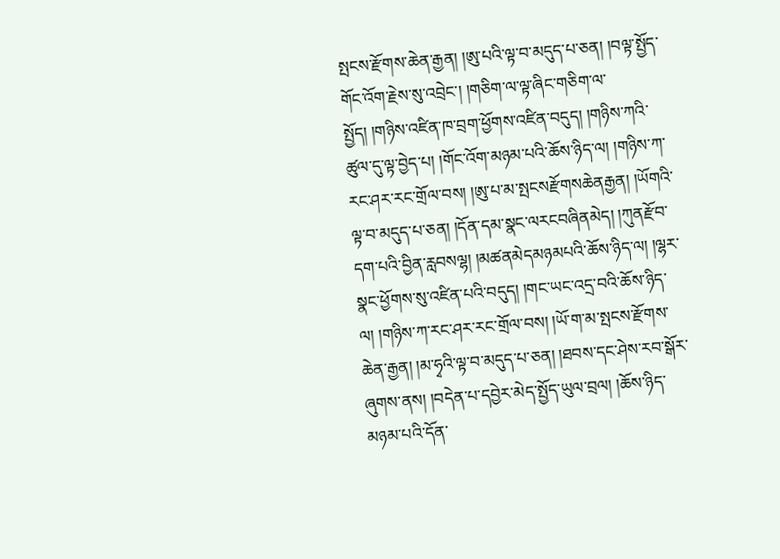སྤངས་རྫོགས་ཆེན་རྒྱན། །ཨུ་པའི་ལྟ་བ་མདུད་པ་ཅན། །བལྟ་སྤྱོད་གོང་འོག་རྗེས་སུ་འབྲེང་། །གཅིག་ལ་ལྟ་ཞིང་གཅིག་ལ་སྤྱོད། །གཉིས་འཛིན་ཁ་བྲག་ཕྱོགས་འཛིན་བདུད། །གཉིས་ཀའི་ཚུལ་དུ་ལྟ་བྱེད་པ། །གོང་འོག་མཉམ་པའི་ཆོས་ཉིད་ལ། །གཉིས་ཀ་རང་ཤར་རང་གྲོལ་བས། །ཨུ་པ་མ་སྤངསརྫོགསཆེནརྒྱན། །ཡོགའི་ལྟ་བ་མདུད་པ་ཅན། །དོན་དམ་སྣང་ལརངབཞིནམེད། །ཀུནརྫོབ་དག་པའི་བྱིན་རླབསལྷ། །མཚནམེདམཉམཔའི་ཆོས་ཉིད་ལ། །ལྷར་སྣང་ཕྱོགས་སུ་འཛིན་པའི་བདུད། །གང་ཡང་འདྲ་བའི་ཆོས་ཉིད་ལ། །གཉིས་ཀ་རང་ཤར་རང་གྲོལ་བས། །ཡོ་ག་མ་སྤངས་རྫོགས་ཆེན་རྒྱན། །མ་ཧྭའི་ལྟ་བ་མདུད་པ་ཅན། །ཐབས་དང་ཤེས་རབ་སྒོར་ཞུགས་ནས། །བདེན་པ་དབྱེར་མེད་སྤྱོད་ཡུལ་བྲལ། །ཆོས་ཉིད་མཉམ་པའི་དོན་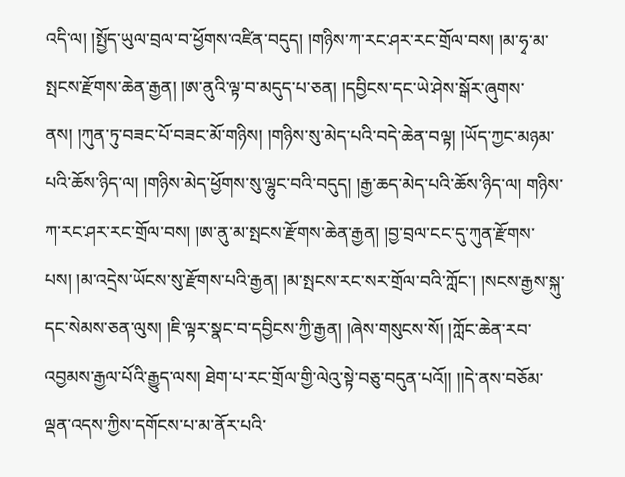འདི་ལ། །སྤྱོད་ཡུལ་བྲལ་བ་ཕྱོགས་འཛིན་བདུད། །གཉིས་ཀ་རང་ཤར་རང་གྲོལ་བས། །མ་ཧྭ་མ་སྤངས་རྫོགས་ཆེན་རྒྱན། །ཨ་ནུའི་ལྟ་བ་མདུད་པ་ཅན། །དབྱིངས་དང་ཡེ་ཤེས་སྒོར་ཞུགས་ནས། །ཀུན་ཏུ་བཟང་པོ་བཟང་མོ་གཉིས། །གཉིས་སུ་མེད་པའི་བདེ་ཆེན་བལྟ། །ཡོད་ཀྱང་མཉམ་པའི་ཆོས་ཉིད་ལ། །གཉིས་མེད་ཕྱོགས་སུ་ལྷུང་བའི་བདུད། །རྒྱ་ཆད་མེད་པའི་ཆོས་ཉིད་ལ། གཉིས་ཀ་རང་ཤར་རང་གྲོལ་བས། །ཨ་ནུ་མ་སྤངས་རྫོགས་ཆེན་རྒྱན། །བྱ་བྲལ་ངང་དུ་ཀུན་རྫོགས་པས། །མ་འདྲེས་ཡོངས་སུ་རྫོགས་པའི་རྒྱན། །མ་སྤངས་རང་སར་གྲོལ་བའི་ཀློང་། །སངས་རྒྱས་སྐུ་དང་སེམས་ཅན་ལུས། །ཇི་ལྟར་སྣང་བ་དབྱིངས་ཀྱི་རྒྱན། །ཞེས་གསུངས་སོ། །ཀློང་ཆེན་རབ་འབྱམས་རྒྱལ་པོའི་རྒྱུད་ལས། ཐེག་པ་རང་གྲོལ་གྱི་ལེའུ་སྟེ་བཅུ་བདུན་པའོ།། །།དེ་ནས་བཅོམ་ལྡན་འདས་ཀྱིས་དགོངས་པ་མ་ནོར་པའི་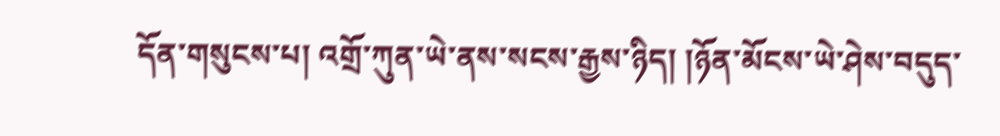དོན་གསུངས་པ། འགྲོ་ཀུན་ཡེ་ནས་སངས་རྒྱས་ཉིད། །ཉོན་མོངས་ཡེ་ཤེས་བདུད་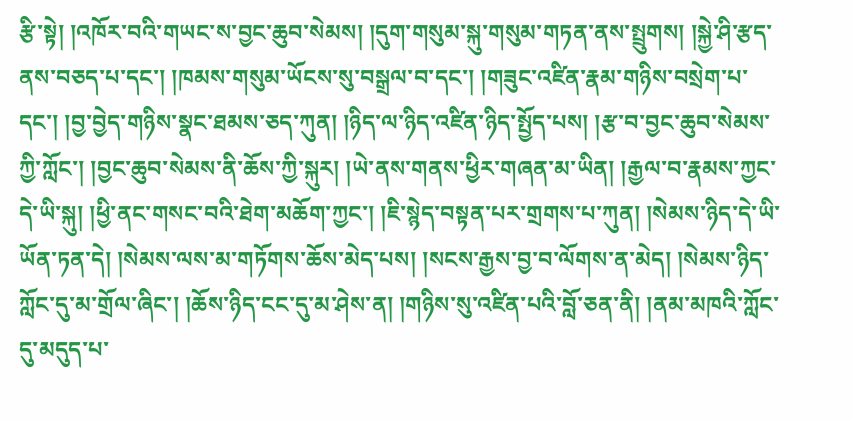རྩི་སྟེ། །འཁོར་བའི་གཡང་ས་བྱང་ཆུབ་སེམས། །དུག་གསུམ་སྐུ་གསུམ་གཏན་ནས་སྤྲུགས། །སྐྱེ་ཤི་རྩད་ནས་བཅད་པ་དང་། །ཁམས་གསུམ་ཡོངས་སུ་བསྒྲལ་བ་དང་། །གཟུང་འཛིན་རྣམ་གཉིས་བསྲེག་པ་དང་། །བྱ་བྱེད་གཉིས་སྣང་ཐམས་ཅད་ཀུན། །ཉིད་ལ་ཉིད་འཛིན་ཉིད་སྤྱོད་པས། །རྩ་བ་བྱང་ཆུབ་སེམས་ཀྱི་ཀློང་། །བྱང་ཆུབ་སེམས་ནི་ཆོས་ཀྱི་སྐུར། །ཡེ་ནས་གནས་ཕྱིར་གཞན་མ་ཡིན། །རྒྱལ་བ་རྣམས་ཀྱང་དེ་ཡི་སྐུ། །ཕྱི་ནང་གསང་བའི་ཐེག་མཆོག་ཀྱང་། །ཇི་སྙེད་བསྟན་པར་གྲགས་པ་ཀུན། །སེམས་ཉིད་དེ་ཡི་ཡོན་ཏན་དེ། །སེམས་ལས་མ་གཏོགས་ཆོས་མེད་པས། །སངས་རྒྱས་བྱ་བ་ལོགས་ན་མེད། །སེམས་ཉིད་ཀློང་དུ་མ་གྲོལ་ཞིང་། །ཆོས་ཉིད་ངང་དུ་མ་ཤེས་ན། །གཉིས་སུ་འཛིན་པའི་བློ་ཅན་ནི། །ནམ་མཁའི་ཀློང་དུ་མདུད་པ་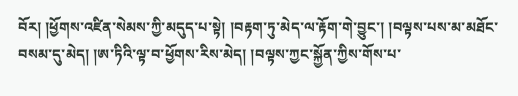བོར། །ཕྱོགས་འཛིན་སེམས་ཀྱི་མདུད་པ་སྟེ། །བརྟག་ཏུ་མེད་ལ་རྟོག་གེ་བྱུང་། །བལྟས་པས་མ་མཐོང་བསམ་དུ་མེད། །ཨ་ཏིའི་ལྟ་བ་ཕྱོགས་རིས་མེད། །བལྟས་ཀྱང་སྐྱོན་ཀྱིས་གོས་པ་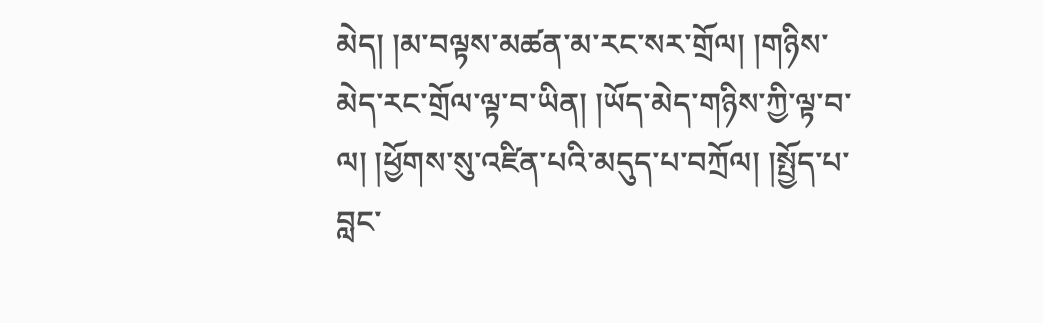མེད། །མ་བལྟས་མཚན་མ་རང་སར་གྲོལ། །གཉིས་མེད་རང་གྲོལ་ལྟ་བ་ཡིན། །ཡོད་མེད་གཉིས་ཀྱི་ལྟ་བ་ལ། །ཕྱོགས་སུ་འཛིན་པའི་མདུད་པ་བཀྲོལ། །སྤྱོད་པ་བླང་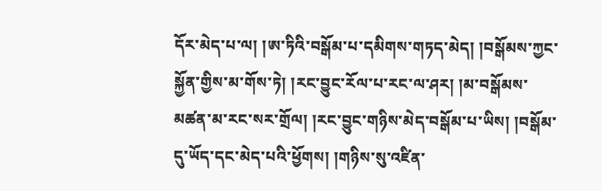དོར་མེད་པ་ལ། །ཨ་ཏིའི་བསྒོམ་པ་དམིགས་གཏད་མེད། །བསྒོམས་ཀྱང་སྐྱོན་གྱིས་མ་གོས་ཏེ། །རང་བྱུང་རོལ་པ་རང་ལ་ཤར། །མ་བསྒོམས་མཚན་མ་རང་སར་གྲོལ། །རང་བྱུང་གཉིས་མེད་བསྒོམ་པ་ཡིས། །བསྒོམ་དུ་ཡོད་དང་མེད་པའི་ཕྱོགས། །གཉིས་སུ་འཛིན་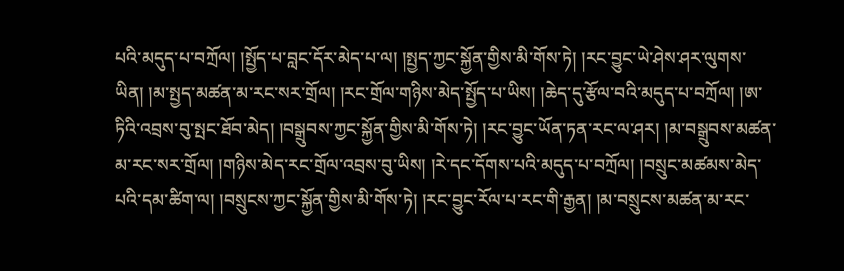པའི་མདུད་པ་བཀྲོལ། །སྤྱོད་པ་བླང་དོར་མེད་པ་ལ། །སྤྱད་ཀྱང་སྐྱོན་གྱིས་མི་གོས་ཏེ། །རང་བྱུང་ཡེ་ཤེས་ཤར་ལུགས་ཡིན། །མ་སྤྱད་མཚན་མ་རང་སར་གྲོལ། །རང་གྲོལ་གཉིས་མེད་སྤྱོད་པ་ཡིས། །ཆེད་དུ་རྩོལ་བའི་མདུད་པ་བཀྲོལ། །ཨ་ཏིའི་འབྲས་བུ་སྤང་ཐོབ་མེད། །བསྒྲུབས་ཀྱང་སྐྱོན་གྱིས་མི་གོས་ཏེ། །རང་བྱུང་ཡོན་ཏན་རང་ལ་ཤར། །མ་བསྒྲུབས་མཚན་མ་རང་སར་གྲོལ། །གཉིས་མེད་རང་གྲོལ་འབྲས་བུ་ཡིས། །རེ་དང་དོགས་པའི་མདུད་པ་བཀྲོལ། །བསྲུང་མཚམས་མེད་པའི་དམ་ཚིག་ལ། །བསྲུངས་ཀྱང་སྐྱོན་གྱིས་མི་གོས་ཏེ། །རང་བྱུང་རོལ་པ་རང་གི་རྒྱན། །མ་བསྲུངས་མཚན་མ་རང་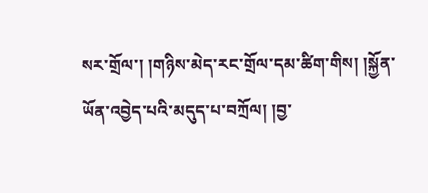སར་གྲོལ་། །གཉིས་མེད་རང་གྲོལ་དམ་ཚིག་གིས། །སྐྱོན་ཡོན་འབྱེད་པའི་མདུད་པ་བཀྲོལ། །བྱ་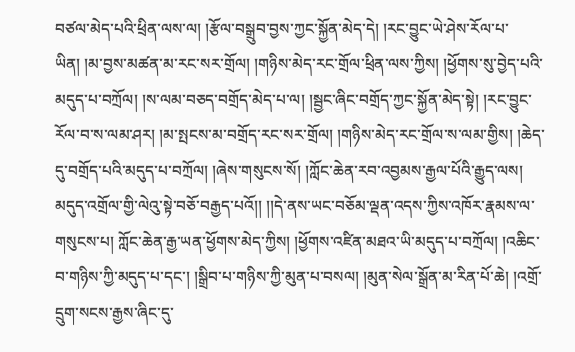བཙལ་མེད་པའི་ཕྲིན་ལས་ལ། །རྩོལ་བསྒྲུབ་བྱས་ཀྱང་སྐྱོན་མེད་དེ། །རང་བྱུང་ཡེ་ཤེས་རོལ་པ་ཡིན། །མ་བྱས་མཚན་མ་རང་སར་གྲོལ། །གཉིས་མེད་རང་གྲོལ་ཕྲིན་ལས་ཀྱིས། །ཕྱོགས་སུ་བྱེད་པའི་མདུད་པ་བཀྲོལ། །ས་ལམ་བཅད་བགྲོད་མེད་པ་ལ། །སྦྱང་ཞིང་བགྲོད་ཀྱང་སྐྱོན་མེད་སྟེ། །རང་བྱུང་རོལ་བ་ས་ལམ་ཤར། །མ་སྤངས་མ་བགྲོད་རང་སར་གྲོལ། །གཉིས་མེད་རང་གྲོལ་ས་ལམ་གྱིས། །ཆེད་དུ་བགྲོད་པའི་མདུད་པ་བཀྲོལ། །ཞེས་གསུངས་སོ། །ཀློང་ཆེན་རབ་འབྱམས་རྒྱལ་པོའི་རྒྱུད་ལས། མདུད་འགྲོལ་གྱི་ལེའུ་སྟེ་བཅོ་བརྒྱད་པའོ།། །།དེ་ནས་ཡང་བཅོམ་ལྡན་འདས་ཀྱིས་འཁོར་རྣམས་ལ་གསུངས་པ། ཀློང་ཆེན་རྒྱ་ཡན་ཕྱོགས་མེད་ཀྱིས། །ཕྱོགས་འཛིན་མཐའ་ཡི་མདུད་པ་བཀྲོལ། །འཆིང་བ་གཉིས་ཀྱི་མདུད་པ་དང་། །སྒྲིབ་པ་གཉིས་ཀྱི་མུན་པ་བསལ། །མུན་སེལ་སྒྲོན་མ་རིན་པོ་ཆེ། །འགྲོ་དྲུག་སངས་རྒྱས་ཞིང་དུ་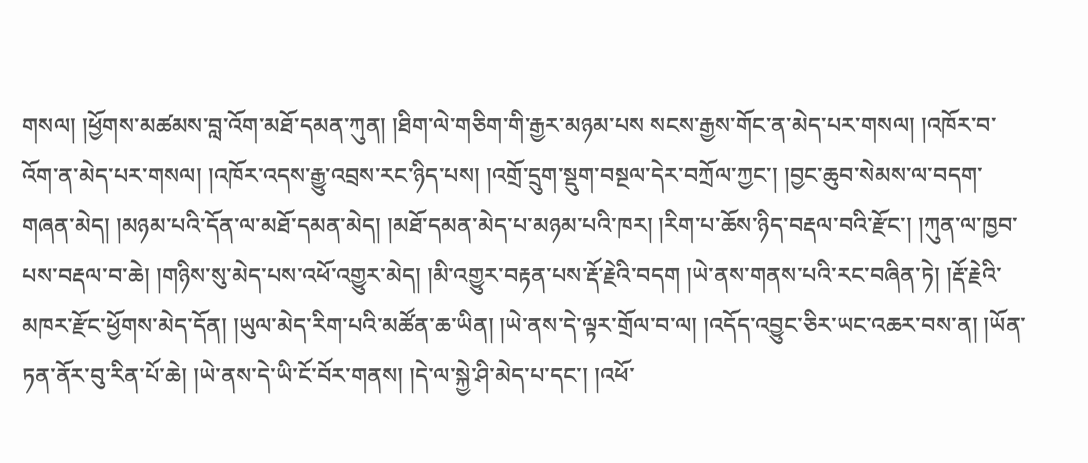གསལ། །ཕྱོགས་མཚམས་བླ་འོག་མཐོ་དམན་ཀུན། །ཐིག་ལེ་གཅིག་གི་རྒྱར་མཉམ་པས སངས་རྒྱས་གོང་ན་མེད་པར་གསལ། །འཁོར་བ་འོག་ན་མེད་པར་གསལ། །འཁོར་འདས་རྒྱུ་འབྲས་རང་ཉིད་པས། །འགྲོ་དྲུག་སྡུག་བསྔལ་དེར་བཀྲོལ་ཀྱང་། །བྱང་ཆུབ་སེམས་ལ་བདག་གཞན་མེད། །མཉམ་པའི་དོན་ལ་མཐོ་དམན་མེད། །མཐོ་དམན་མེད་པ་མཉམ་པའི་ཁར། །རིག་པ་ཆོས་ཉིད་བརྡལ་བའི་རྫོང་། །ཀུན་ལ་ཁྱབ་པས་བརྡལ་བ་ཆེ། །གཉིས་སུ་མེད་པས་འཕོ་འགྱུར་མེད། །མི་འགྱུར་བརྟན་པས་རྡོ་རྗེའི་བདག །ཡེ་ནས་གནས་པའི་རང་བཞིན་ཏེ། །རྡོ་རྗེའི་མཁར་རྫོང་ཕྱོགས་མེད་དོན། །ཡུལ་མེད་རིག་པའི་མཚོན་ཆ་ཡིན། །ཡེ་ནས་དེ་ལྟར་གྲོལ་བ་ལ། །འདོད་འབྱུང་ཅིར་ཡང་འཆར་བས་ན། །ཡོན་ཏན་ནོར་བུ་རིན་པོ་ཆེ། །ཡེ་ནས་དེ་ཡི་ངོ་བོར་གནས། །དེ་ལ་སྐྱེ་ཤི་མེད་པ་དང་། །འཕོ་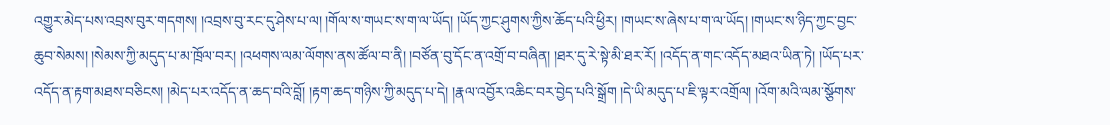འགྱུར་མེད་པས་འབྲས་བུར་གདགས། །འབྲས་བུ་རང་དུ་ཤེས་པ་ལ། །གོལ་ས་གཡང་ས་ག་ལ་ཡོད། །ཡོད་ཀྱང་ཤུགས་ཀྱིས་ཆོད་པའི་ཕྱིར། །གཡང་ས་ཞེས་པ་ག་ལ་ཡོད། །གཡང་ས་ཉིད་ཀྱང་བྱང་ཆུབ་སེམས། །སེམས་ཀྱི་མདུད་པ་མ་ཁྲོལ་བར། །འཕགས་ལམ་ལོགས་ནས་ཚོལ་བ་ནི། །བཙོན་བུ་དོང་ན་འགྲོ་བ་བཞིན། །ཐར་དུ་རེ་སྟེ་མི་ཐར་རོ། །འདོད་ན་གང་འདོད་མཐའ་ཡིན་ཏེ། །ཡོད་པར་འདོད་ན་རྟག་མཐས་བཅིངས། །མེད་པར་འདོད་ན་ཆད་བའི་བློ། །རྟག་ཆད་གཉིས་ཀྱི་མདུད་པ་དེ། །རྣལ་འབྱོར་འཆིང་བར་བྱེད་པའི་སྒྲོག །དེ་ཡི་མདུད་པ་ཇི་ལྟར་འགྲོལ། །འོག་མའི་ལམ་སྩོགས་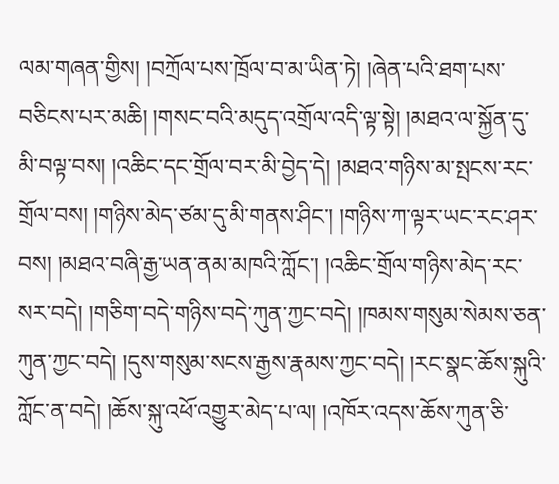ལམ་གཞན་གྱིས། །བཀྲོལ་པས་ཁྲོལ་བ་མ་ཡིན་ཏེ། །ཞེན་པའི་ཐག་པས་བཅིངས་པར་མཆི། །གསང་བའི་མདུད་འགྲོལ་འདི་ལྟ་སྟེ། །མཐའ་ལ་སྐྱོན་དུ་མི་བལྟ་བས། །འཆིང་དང་གྲོལ་བར་མི་བྱེད་དེ། །མཐའ་གཉིས་མ་སྤངས་རང་གྲོལ་བས། །གཉིས་མེད་ཙམ་དུ་མི་གནས་ཤིང་། །གཉིས་ཀ་ལྟར་ཡང་རང་ཤར་བས། །མཐའ་བཞི་རྒྱ་ཡན་ནམ་མཁའི་ཀློང་། །འཆིང་གྲོལ་གཉིས་མེད་རང་སར་བདེ། །གཅིག་བདེ་གཉིས་བདེ་ཀུན་ཀྱང་བདེ། །ཁམས་གསུམ་སེམས་ཅན་ཀུན་ཀྱང་བདེ། །དུས་གསུམ་སངས་རྒྱས་རྣམས་ཀྱང་བདེ། །རང་སྣང་ཆོས་སྐུའི་ཀློང་ན་བདེ། །ཆོས་སྐུ་འཕོ་འགྱུར་མེད་པ་ལ། །འཁོར་འདས་ཆོས་ཀུན་ཅི་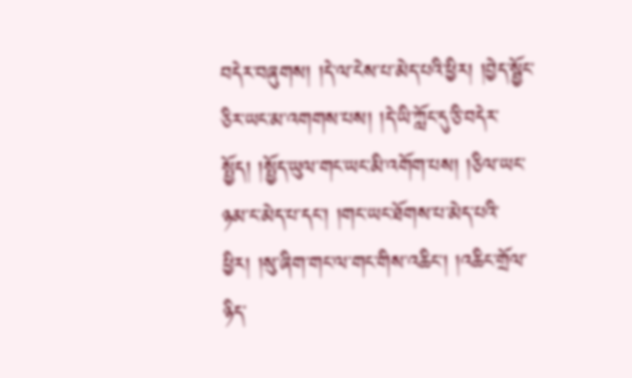བདེར་བཞུགས། །དེ་ལ་ངེས་པ་མེད་པའི་ཕྱིར། །བྱེད་སྦྱོང་ཅིར་ཡང་མ་འགགས་པས། །དེ་ཡི་ཀློང་དུ་ཅི་བདེར་སྤྱོད། །སྤྱོད་ཡུལ་གང་ཡང་མི་འགོག་པས། །ཅིལ་ཡང་ཉམ་ང་མེད་པ་དང་། །གང་ཡང་ཐོགས་པ་མེད་པའི་ཕྱིར། །སུ་ཞིག་གང་ལ་གང་གིས་འཆིང་། །འཆིང་གྲོལ་ཉིད་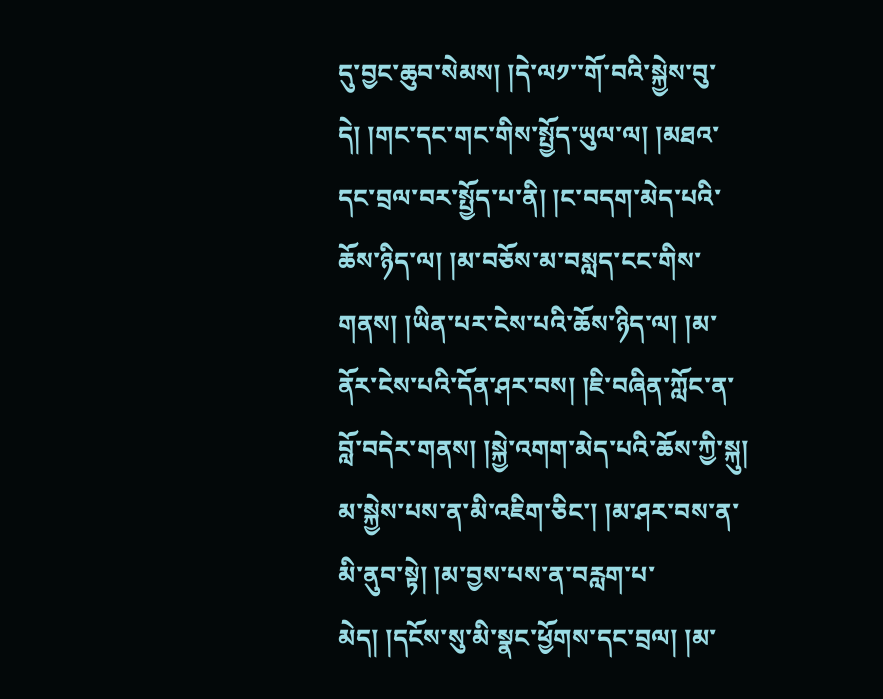དུ་བྱང་ཆུབ་སེམས། །དེ་ལ༡་་གོ་བའི་སྐྱེས་བུ་དེ། །གང་དང་གང་གིས་སྤྱོད་ཡུལ་ལ། །མཐའ་དང་བྲལ་བར་སྤྱོད་པ་ནི། །ང་བདག་མེད་པའི་ཆོས་ཉིད་ལ། །མ་བཅོས་མ་བསླད་ངང་གིས་གནས། །ཡིན་པར་ངེས་པའི་ཆོས་ཉིད་ལ། །མ་ནོར་ངེས་པའི་དོན་ཤར་བས། །ཇི་བཞིན་ཀློང་ན་བློ་བདེར་གནས། །སྐྱེ་འགག་མེད་པའི་ཆོས་ཀྱི་སྐུ། མ་སྐྱེས་པས་ན་མི་འཇིག་ཅིང་། །མ་ཤར་བས་ན་མི་ནུབ་སྟེ། །མ་བྱས་པས་ན་བརླག་པ་མེད། །དངོས་སུ་མི་སྣང་ཕྱོགས་དང་བྲལ། །མ་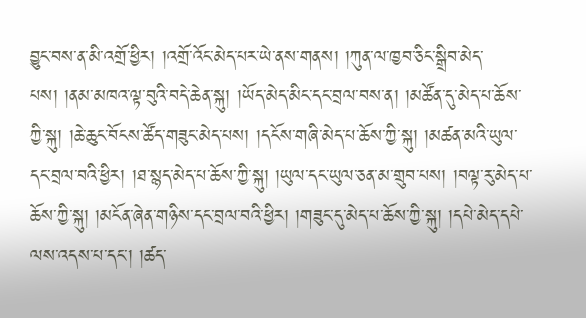བྱུང་བས་ན་མི་འགྲོ་ཕྱིར། །འགྲོ་འོང་མེད་པར་ཡེ་ནས་གནས། །ཀུན་ལ་ཁྱབ་ཅིང་སྒྲིབ་མེད་པས། །ནམ་མཁའ་ལྟ་བུའི་བདེ་ཆེན་སྐུ། །ཡོད་མེད་མིང་དང་བྲལ་བས་ན། །མཚོན་དུ་མེད་པ་ཆོས་ཀྱི་སྐུ། །ཆེ་ཆུང་བོངས་ཚོད་གཟུང་མེད་པས། །དངོས་གཞི་མེད་པ་ཆོས་ཀྱི་སྐུ། །མཚན་མའི་ཡུལ་དང་བྲལ་བའི་ཕྱིར། །ཐ་སྙད་མེད་པ་ཆོས་ཀྱི་སྐུ། །ཡུལ་དང་ཡུལ་ཅན་མ་གྲུབ་པས། །བལྟ་རུ་མེད་པ་ཆོས་ཀྱི་སྐུ། །མངོན་ཞེན་གཉིས་དང་བྲལ་བའི་ཕྱིར། །གཟུང་དུ་མེད་པ་ཆོས་ཀྱི་སྐུ། །དཔེ་མེད་དཔེ་ལས་འདས་པ་དང་། །ཚད་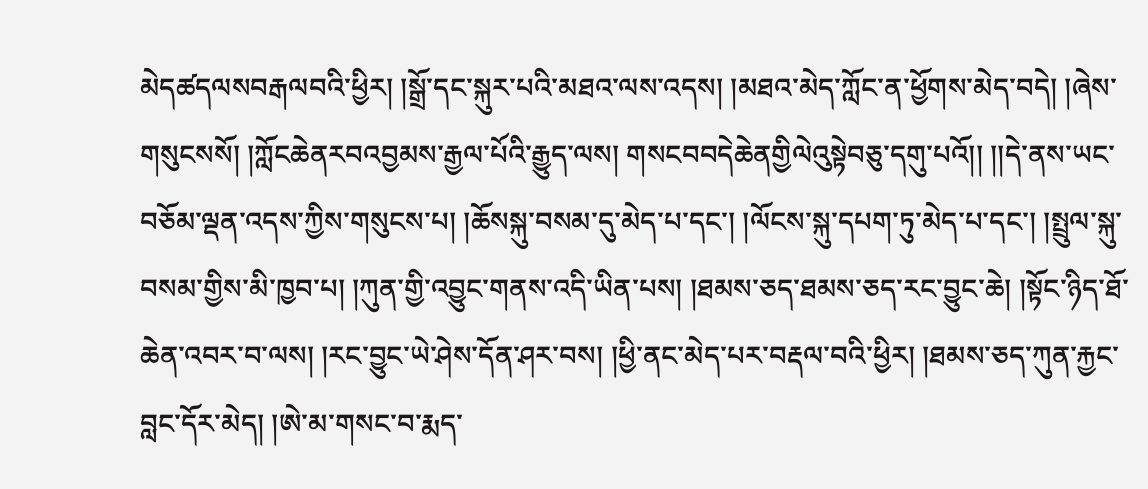མེདཚདལསབརྒལབའི་ཕྱིར། །སྒྲོ་དང་སྐུར་པའི་མཐའ་ལས་འདས། །མཐའ་མེད་ཀློང་ན་ཕྱོགས་མེད་བདེ། །ཞེས་གསུངསསོ། །ཀློངཆེནརབའབྱམས་རྒྱལ་པོའི་རྒྱུད་ལས། གསངབབདེཆེནགྱིལེའུསྟེབཅུ་དགུ་པའོ།། །།དེ་ནས་ཡང་བཅོམ་ལྡན་འདས་ཀྱིས་གསུངས་པ། །ཆོསསྐུ་བསམ་དུ་མེད་པ་དང་། །ལོངས་སྐུ་དཔག་ཏུ་མེད་པ་དང་། །སྤྲུལ་སྐུ་བསམ་གྱིས་མི་ཁྱབ་པ། །ཀུན་གྱི་འབྱུང་གནས་འདི་ཡིན་པས། །ཐམས་ཅད་ཐམས་ཅད་རང་བྱུང་ཆེ། །སྟོང་ཉིད་ཐོ་ཆེན་འབར་བ་ལས། །རང་བྱུང་ཡེ་ཤེས་དོན་ཤར་བས། །ཕྱི་ནང་མེད་པར་བརྡལ་བའི་ཕྱིར། །ཐམས་ཅད་ཀུན་རྐྱང་བླང་དོར་མེད། །ཨེ་མ་གསང་བ་རྨད་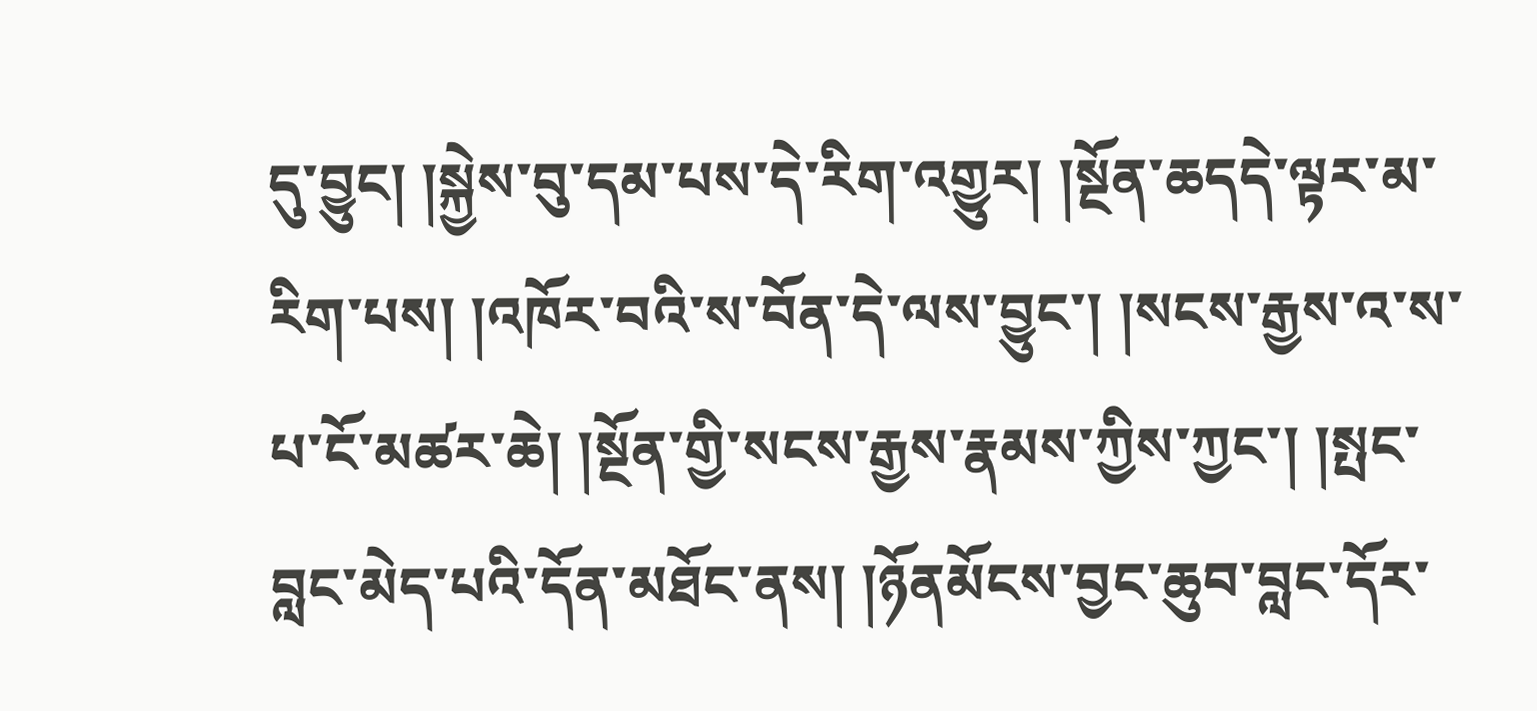དུ་བྱུང། །སྐྱེས་བུ་དམ་པས་དེ་རིག་འགྱུར། །སྔོན་ཆདདེ་ལྟར་མ་རིག་པས། །འཁོར་བའི་ས་བོན་དེ་ལས་བྱུང་། །སངས་རྒྱས་འ་ས་པ་ངོ་མཚར་ཆེ། །སྔོན་གྱི་སངས་རྒྱས་རྣམས་ཀྱིས་ཀྱང་། །སྤང་བླང་མེད་པའི་དོན་མཐོང་ནས། །ཉོནམོངས་བྱང་ཆུབ་བླང་དོར་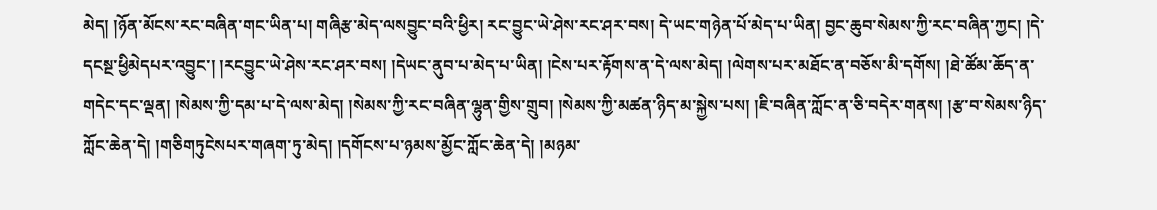མེད། །ཉོན་མོངས་རང་བཞིན་གང་ཡིན་པ། གཞིརྩ་མེད་ལསབྱུང་བའི་ཕྱིར། རང་བྱུང་ཡེ་ཤེས་རང་ཤར་བས། དེ་ཡང་གཉེན་པོ་མེད་པ་ཡིན། བྱང་ཆུབ་སེམས་ཀྱི་རང་བཞིན་ཀྱང། །དེ་དངསྔ་ཕྱིམེདཔར་འབྱུང་། །རངབྱུང་ཡེ་ཤེས་རང་ཤར་བས། །དེཡང་ནུབ་པ་མེད་པ་ཡིན། །ངེས་པར་རྟོགས་ན་དེ་ལས་མེད། །ལེགས་པར་མཐོང་ན་བཅོས་མི་དགོས། །ཐེ་ཚོམ་ཆོད་ན་གདེང་དང་ལྡན། །སེམས་ཀྱི་དམ་པ་དེ་ལས་མེད། །སེམས་ཀྱི་རང་བཞིན་ལྷུན་གྱིས་གྲུབ། །སེམས་ཀྱི་མཚན་ཉིད་མ་སྐྱེས་པས། །ཇི་བཞིན་ཀློང་ན་ཅི་བདེར་གནས། །རྩ་བ་སེམས་ཉིད་ཀློང་ཆེན་དེ། །གཅིགཏུངེསཔར་གཞག་ཏུ་མེད། །དགོངས་པ་ཉམས་མྱོང་ཀློང་ཆེན་དེ། །མཉམ་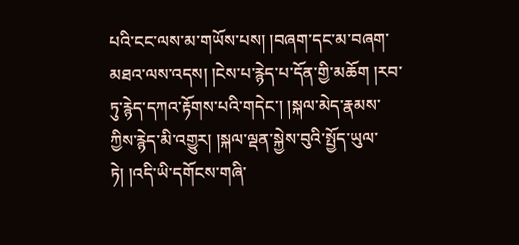པའི་ངང་ལས་མ་གཡོས་པས། །བཞག་དང་མ་བཞག་མཐའ་ལས་འདས། །ངེས་པ་རྙེད་པ་དོན་གྱི་མཆོག །རབ་ཏུ་རྙེད་དཀའ་རྟོགས་པའི་གདེང་། །སྐལ་མེད་རྣམས་ཀྱིས་རྙེད་མི་འགྱུར། །སྐལ་ལྡན་སྐྱེས་བུའི་སྤྱོད་ཡུལ་ཏེ། །འདི་ཡི་དགོངས་གཞི་